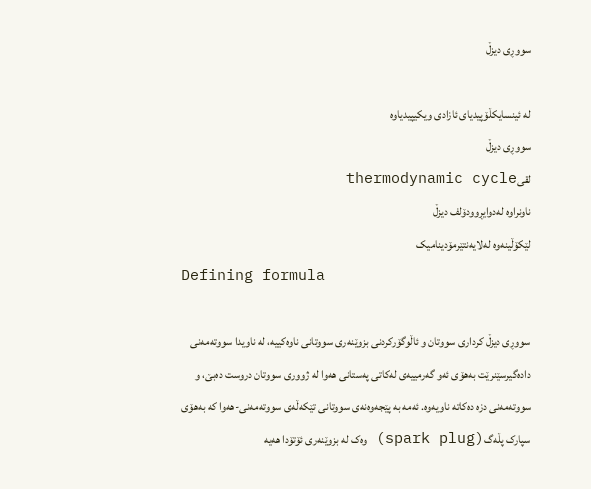سووڕی دیزڵ

لە ئینسایکڵۆپیدیای ئازادی ویکیپیدیاوە
سووڕى ديزڵ
لقیthermodynamic cycle
ناونراوە لەدوایڕوودۆلف دیزڵ
لێکۆڵینەوە لەلایەنتێرمۆدینامیک
Defining formula

سووڕی دیزڵ کرداری سووتان و ئاڵوگۆرکردنی بزوێنەری سووتانی ناوەکییە، لە ناویدا سووتەمەنی دادەگیرسێنرێت بەھۆی ئەو گەرمییەی لەکاتی پەستانی ھەوا لە ژووری سووتان دروست دەبێ، و سووتەمەنی دزە دەکاتە ناویەوە. ئەمە بە پێجەوەنەی سووتانی تێکەڵەی سووتەمەنی-ھەوا کە بەھۆی سپارک پڵەگ(spark plug) وەک لە بزوێنەری ئۆتۆدا ھەیە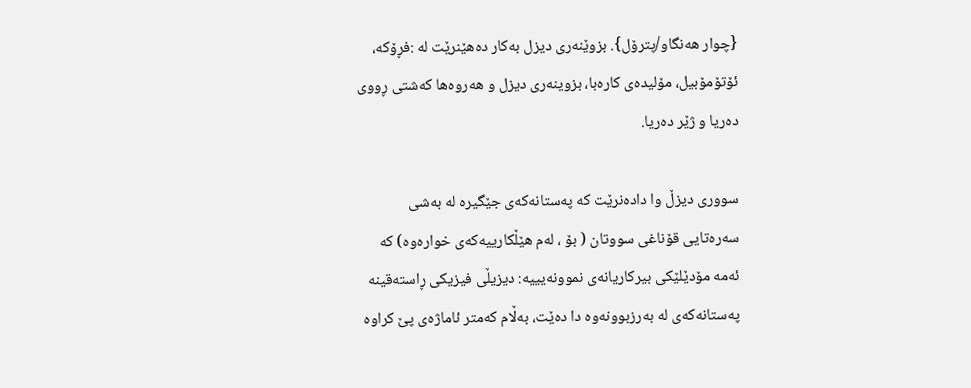{چوار ھەنگاو/پترۆل}. بزوێنەری دیزل بەکار دەھێنرێت لە :فڕۆکە، ئۆتۆمۆبیل، مۆلیدەی کارەبا، بزوینەری دیزل و ھەروەھا کەشتی ڕووی دەریا و ژێر دەریا.

سووری دیزڵ وا دادەنرێت کە پەستانەکەی جێگیرە لە بەشی سەرەتایی قۆناغی سووتان ( بۆ ، لەم ھێڵکارییەکەی خوارەوە) کە ئەمە مۆدێلێکی بیرکاریانەی نموونەیییە: دیزیڵی فیزیکی ڕاستەقینە پەستانەکەی لە بەرزبوونەوە دا دەێت، بەڵام کەمتر ئاماژەی پێ کراوە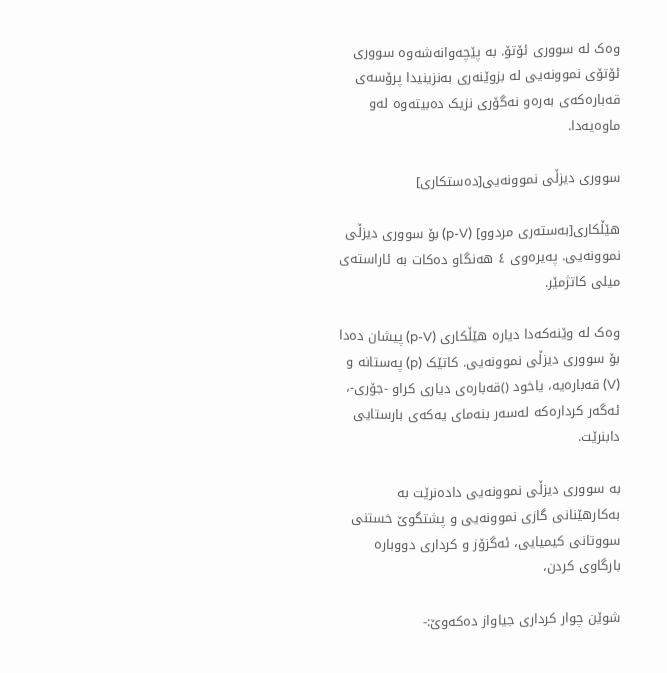وەک لە سووری ئۆتۆ. بە پێچەوانەشەوە سووری ئۆتۆی نموونەیی لە بزوێنەری بەنزینیدا پرۆسەی قەبارەکەی بەرەو نەگۆری نزیک دەبیتەوە لەو ماوەیەدا.

سووری دیزڵی نموونەیی[دەستکاری]

ھێڵکاری[بەستەری مردوو] (p-V) بۆ سووری دیزڵی نموونەیی. پەیرەوی ٤ ھەنگاو دەکات بە ئاراستەی میلی کاتژمێر.

وەک لە وێنەکەدا دیارە ھێڵکاری (p-V) پیشان دەدا بۆ سووری دیزڵی نموونەیی. کاتێک (p) پەستانە و (V) قەبارەیە، یاخود ()قەبارەی دیاری کراو -جۆری-، ئەگەر کردارەکە لەسەر بنەمای یەکەی بارستایی دابنرێت.

بە سووری دیزڵی نموونەیی دادەنرێت بە بەکارھێنانی گازی نموونەیی و پشتگوێ خستنی سووتانی کیمیایی، ئەگزۆز و کرداری دووبارە بارگاوی کردن،

شوێن چوار کرداری جیاواز دەکەوێ:-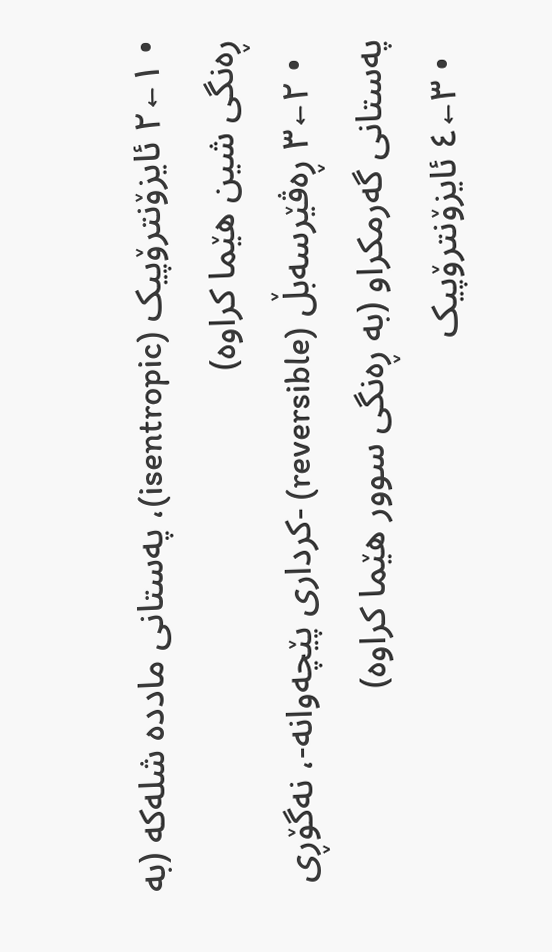• ١←٢ ئایزۆنترۆپیک (isentropic)، پەستانی ماددە شلەکە (بە ڕەنگی شین ھێما کراوە)
  • ٢←٣ ڕەڤێرسەبڵ (reversible) -کرداری پێچەوانە-، نەگۆڕی پەستانی گەرمکراو (بە ڕەنگی سوور ھێما کراوە)
  • ٣←٤ ئایزۆنترۆپیک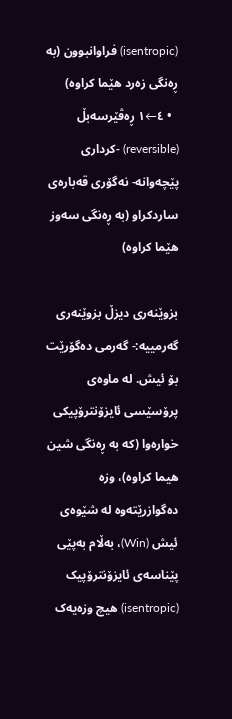(isentropic) فراوانبوون (بە ڕەنگی زەرد ھێما کراوە)
  • ٤←١ ڕەڤێرسەبڵ (reversible) -کرداری پێچەوانە- نەگۆری قەبارەی ساردکراو (بە ڕەنگی سەوز ھێما کراوە)

بزوێنەری دیزڵ بزوێنەری گەرمییە:- گەرمی دەگۆرێت بۆ ئیش. لە ماوەی پرۆسێسی ئایزۆنترۆپیکی خوارەوا (کە بە ڕەنگی شین ھیما کراوە)، وزە دەگوازرێتەوە لە شێوەی ئیش (Win)، بەڵام بەپێی پێناسەی ئایزۆنترۆپیک (isentropic) ھیچ وزەیەک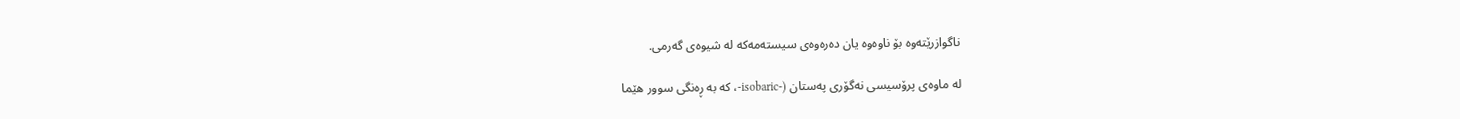ناگوازرێتەوە بۆ ناوەوە یان دەرەوەی سیستەمەکە لە شیوەی گەرمی.

لە ماوەی پرۆسیسی نەگۆری پەستان (-isobaric-، کە بە ڕەنگی سوور ھێما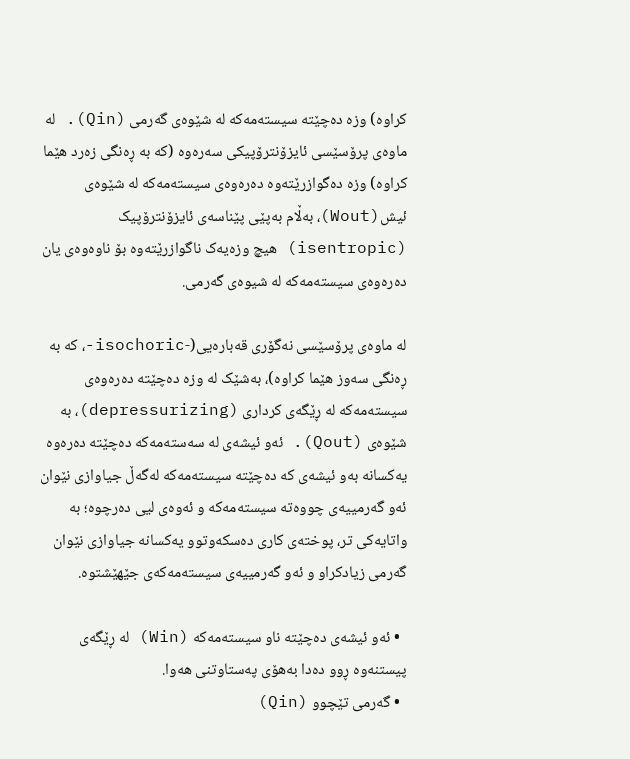کراوە) وزە دەچێتە سیستەمەکە لە شێوەی گەرمی (Qin). لە ماوەی پرۆسێسی ئایزۆنترۆپیکی سەرەوە (کە بە ڕەنگی زەرد ھێما کراوە) وزە دەگوازرێتەوە دەرەوەی سیستەمەکە لە شێوەی ئیش(Wout)، بەڵام بەپێی پێناسەی ئایزۆنترۆپیک (isentropic) ھیچ وزەیەک ناگوازرێتەوە بۆ ناوەوەی یان دەرەوەی سیستەمەکە لە شیوەی گەرمی.

لە ماوەی پرۆسێسی نەگۆری قەبارەیی(-isochoric-، کە بە ڕەنگی سەوز ھێما کراوە)، بەشێک لە وزە دەچێتە دەرەوەی سیستەمەکە لە ڕێگەی کرداری (depressurizing)، بە شێوەی (Qout). ئەو ئیشەی لە سەستەمەکە دەچێتە دەرەوە یەکسانە بەو ئیشەی کە دەچێتە سیستەمەکە لەگەڵ جیاوازی نێوان ئەو گەرمییەی چووەتە سیستەمەکە و ئەوەی لیی دەرچوە؛ بە واتایەکی تر، پوختەی کاری دەسکەوتوو یەکسانە جیاوازی نێوان گەرمی زیادکراو و ئەو گەرمییەی سیستەمەکەی جێھێشتوە.

  • ئەو ئیشەی دەچێتە ناو سیستەمەکە (Win) لە ڕێگەی پیستنەوە ڕوو دەدا بەھۆی پەستاوتنی ھەوا.
  • گەرمی تێچوو (Qin)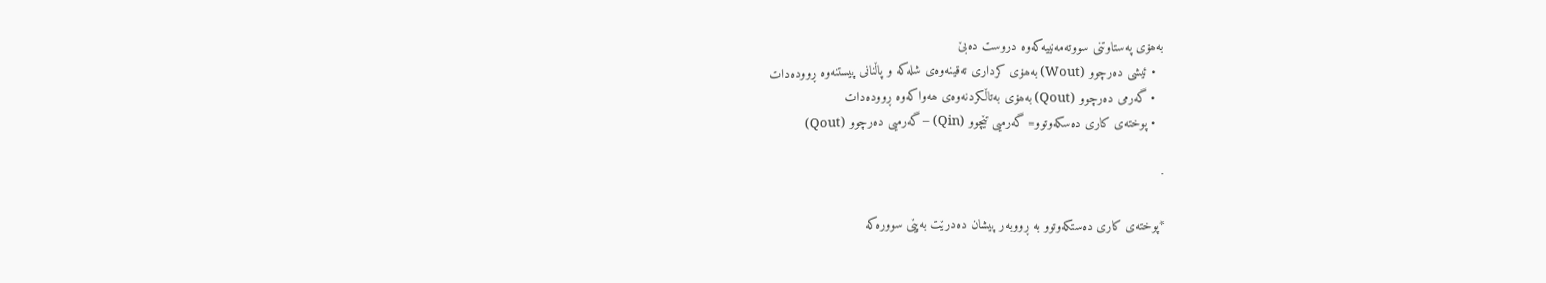بەھۆی پەستاوتنی سووتەمەنییەکەوە دروست دەبێ
  • ئیشی دەرچوو (Wout) بەھۆی کرداری تەقینەوەی شلەکە و پاڵنانی پیستنەوە ڕوودەدات
  • گەرمی دەرچوو (Qout) بەھۆی بەتاڵکردنەوەی ھەواکەوە ڕوودەدات
  • پوختەی کاری دەسکەوتوو= گەرمیی تێچوو (Qin) – گەرمیی دەرچوو (Qout)

·

*پوختەی کاری دەستکەوتوو بە ڕووبەر پیشان دەدرێت بەپێی سوورەکە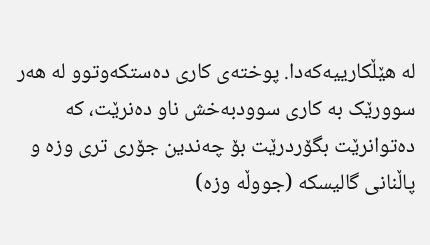لە ھێڵکارییەکەدا. پوختەی کاری دەستکەوتوو لە ھەر سوورێک بە کاری سوودبەخش ناو دەنرێت، کە دەتوانرێت بگۆردرێت بۆ چەندین جۆری تری وزە و پاڵنانی گالیسکە (جووڵە وزە)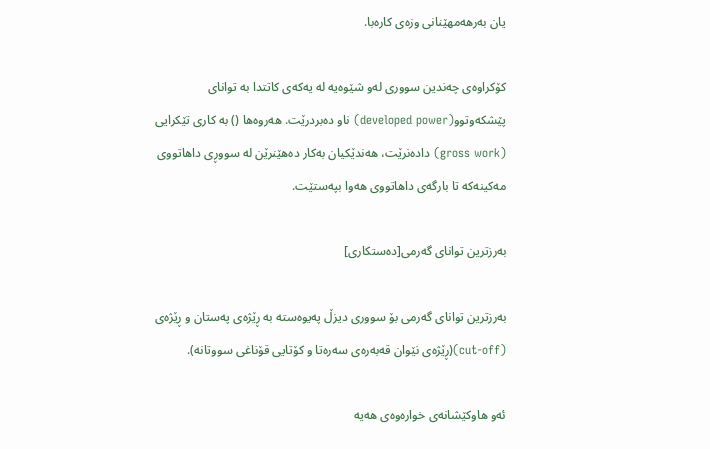یان بەرھەمھێنانی وزەی کارەبا.

کۆکراوەی چەندین سووری لەو شێوەیە لە یەکەی کاتتدا بە توانای پێشکەوتوو(developed power) ناو دەبردرێت. ھەروەھا () بە کاری تێکرایی (gross work) دادەنرێت، ھەندێکیان بەکار دەھێنرێن لە سووڕی داھاتووی مەکینەکە تا بارگەی داھاتووی ھەوا بپەستێت.

بەرزترین توانای گەرمی[دەستکاری]

بەرزترین توانای گەرمی بۆ سووری دیزڵ پەیوەستە بە ڕێژەی پەستان و ڕێژەی (cut-off)(ڕێژەی نێوان قەبەرەی سەرەتا و کۆتایی قۆناغی سووتانە).

ئەو ھاوکێشانەی خوارەوەی ھەیە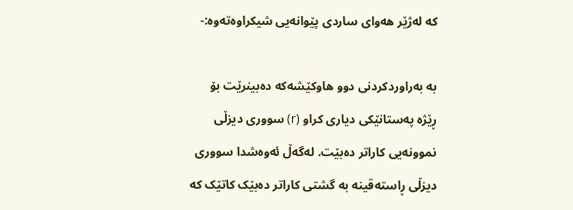کە لەژێر ھەوای ساردی پێوانەیی شیکراوەتەوە:-

بە بەراوردکردنی دوو ھاوکێشەکە دەبینرێت بۆ ڕێژە پەستانێکی دیاری کراو (r) سووری دیزڵی نموونەیی کاراتر دەبێت. لەگەڵ ئەوەشدا سووری دیزڵی ڕاستەقینە بە گشتی کاراتر دەبێک کاتێک کە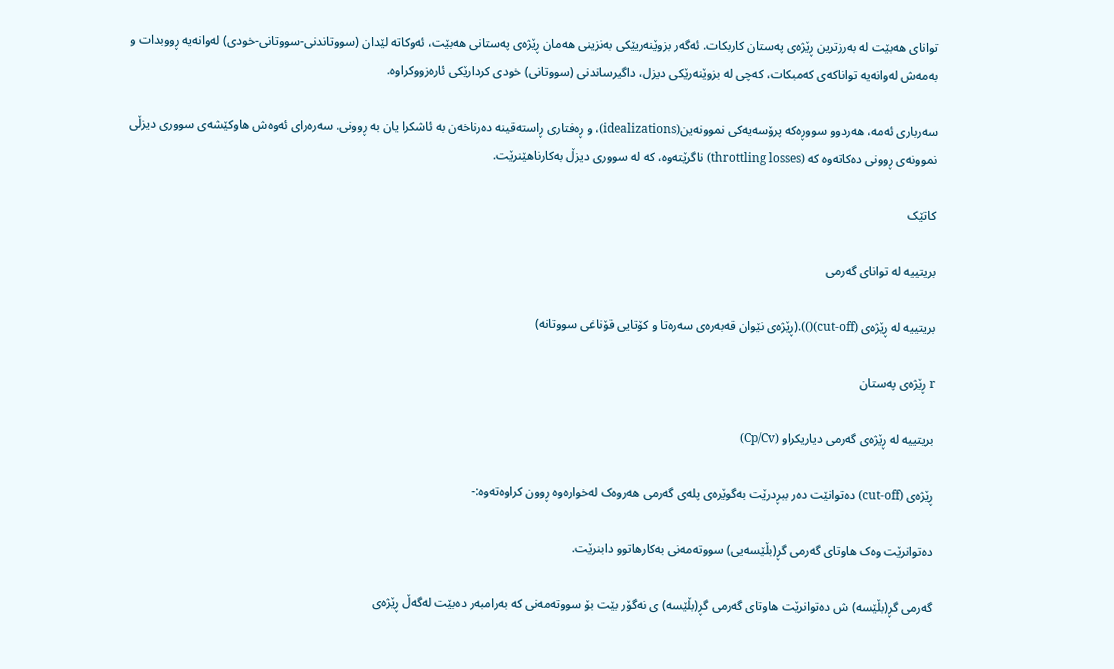توانای ھەبێت لە بەرزترین ڕێژەی پەستان کاربکات. ئەگەر بزوێنەریێکی بەنزینی ھەمان ڕێژەی پەستانی ھەبێت، ئەوکاتە لێدان (سووتاندنی-سووتانی-خودی) لەوانەیە ڕووبدات و بەمەش لەوانەیە تواناکەی کەمبکات، کەچی لە بزوێنەرێکی دیزل، داگیرساندنی (سووتانی) خودی کردارێکی ئارەزووکراوە.

سەرباری ئەمە، ھەردوو سووڕەکە پرۆسەیەکی نموونەین(idealizations)، و ڕەفتاری ڕاستەقینە دەرناخەن بە ئاشکرا یان بە ڕوونی. سەرەرای ئەوەش ھاوکێشەی سووری دیزڵی نموونەی ڕوونی دەکاتەوە کە (throttling losses) ناگرێتەوە، کە لە سووری دیزڵ بەکارناھێنرێت.

کاتێک

بریتییە لە توانای گەرمی

بریتییە لە ڕێژەی (cut-off)()).(ڕێژەی نێوان قەبەرەی سەرەتا و کۆتایی قۆناغی سووتانە)

r ڕێژەی پەستان

بریتییە لە ڕێژەی گەرمی دیاریکراو (Cp/Cv)

ڕێژەی (cut-off) دەتوانێت دەر ببڕدرێت بەگوێرەی پلەی گەرمی ھەروەک لەخوارەوە ڕوون کراوەتەوە:-

دەتوانرێت وەک ھاوتای گەرمی گڕ(بڵێسەیی) سووتەمەنی بەکارھاتوو دابنرێت.

گەرمی گڕ(بڵێسە) ش دەتوانرێت ھاوتای گەرمی گڕ(بڵێسە) ی نەگۆر بێت بۆ سووتەمەنی کە بەرامبەر دەبێت لەگەڵ ڕێژەی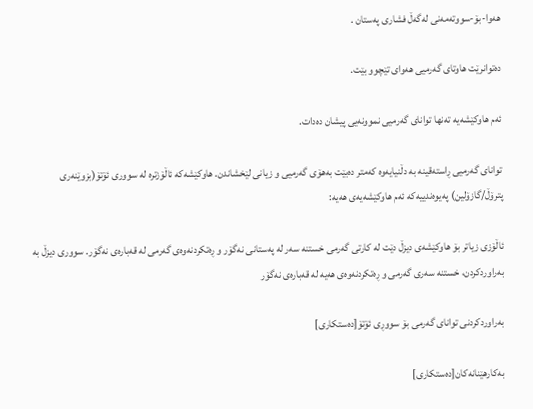ھەوا-بۆ-سووتەمەنی لەگەڵ فشاری پەستان .

دەتوانرێت ھاوتای گەرمیی ھەوای تێچوو بێت.

ئەم ھاوکێشەیە تەنھا توانای گەرمیی نموونەیی پیشان دەدات.

توانای گەرمیی ڕاستەقینە بە دڵنیایەوە کەمتر دەبێت بەھۆی گەرمیی و زیانی لێخشاندن. ھاوکێشەکە ئاڵۆزترە لە سووری ئۆتۆ(بزوێنەری پترۆڵ/گازۆلین) پەیوەندییەکە ئەم ھاوکێشەیەی ھەیە:

ئاڵۆزی زیاتر بۆ ھاوکێشەی دیزڵ دێت لە کارتی گەرمی خستنە سەر لە پەستانی نەگۆر و ڕەتکردنەوەی گەرمی لە قەبارەی نەگۆر. سووری دیزڵ بە بەراوردکردن، خستنە سەری گەرمی و ڕەتکردنەوەی ھەیە لە قەبارەی نەگۆر

بەراوردکردنی توانای گەرمی بۆ سووڕی ئۆتۆ[دەستکاری]

بەکارھێنانەکان[دەستکاری]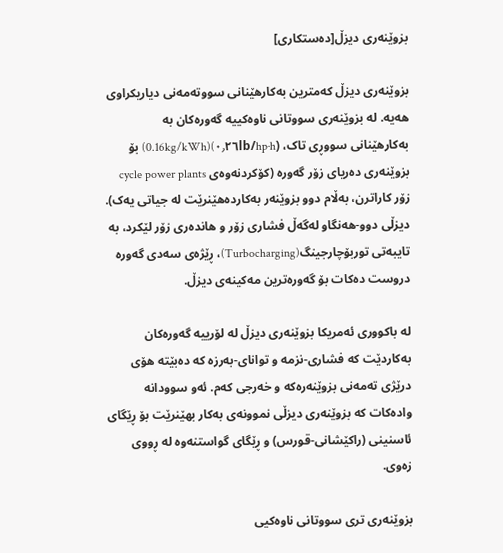بزوێنەری دیزڵ[دەستکاری]

بزوێنەری دیزڵ کەمترین بەکارھێنانی سووتەمەنی دیاریکراوی ھەیە. لە بزوێنەری سووتانی ناوەکییە گەورەکان بە بەکارھێنانی سووڕی تاک، (٠٫٢٦lb/hp·h)(0.16kg/kWh) بۆ بزوێنەری دەریای زۆر گەورە (کۆکردنەوەی cycle power plants زۆر کاراترن، بەڵام دوو بزوێنەر بەکاردەھێنرێت لە جیاتی یەک). دیزڵی دوو-ھەنگاو لەگەڵ فشاری زۆر و ھاندەری زۆر لێکرد، بە تایبەتی توربۆچارجینگ(Turbocharging)، ڕێژەی سەدی گەورە دروست دەکات بۆ گەورەترین مەکینەی دیزڵ.

لە باکووری ئەمریکا بزوێنەری دیزڵ لە لۆرییە گەورەکان بەکاردێت کە فشاری-نزمە و توانای-بەرزە کە دەبێتە ھۆی درێژی تەمەنی بزوێنەرەکە و خەرجی کەم. ئەو سوودانە وادەکات کە بزوێنەری دیزڵی نموونەی بەکار بھێنرێت بۆ ڕێگای ئاسنینی (راکێشانی-قورس) و ڕێگای گواستنەوە لە ڕووی زەوی.

بزوێنەری تری سووتانی ناوەکیی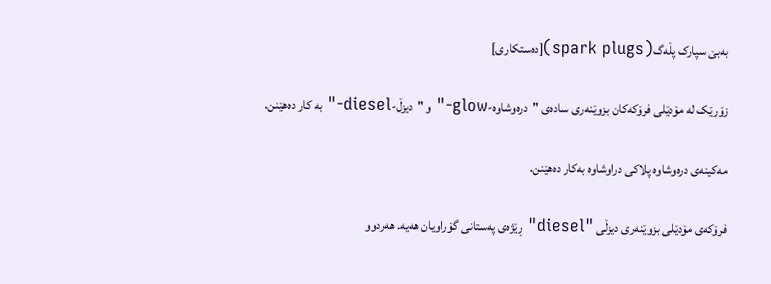بەبێ سپارک پڵەگ(spark plugs)[دەستکاری]

زۆرێک لە مۆدێلی فرۆکەکان بزوێنەری سادەی "درەوشاوە-glow-" و "دیزڵ-diesel-" بە کار دەھێنن.

مەکینەی درەوشاوە پلاکی دراوشاوە بەکار دەھێنن.

فرۆکەی مۆدێلی بزوێنەری دیزڵی "diesel" ڕێژەی پەستانی گۆراویان ھەیە. ھەردوو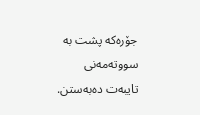جۆرەکە پشت بە سووتەمەنی تایبەت دەبەستن.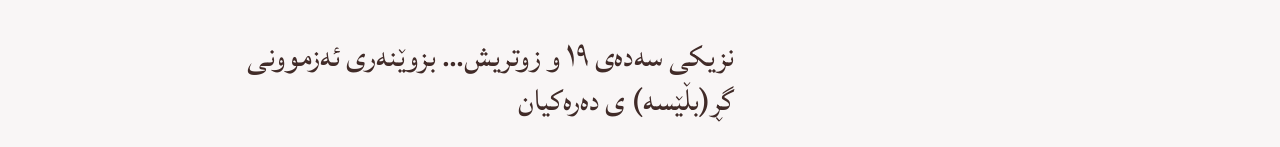نزیکی سەدەی ١٩ و زوتریش… بزوێنەری ئەزموونی گڕ(بڵێسە) ی دەرەکیان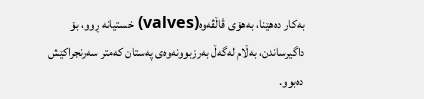بەکار دەھێنا، بەھۆی ڤاڵڤەوە(valves) خستیانە ڕوو، بۆ داگیرساندن، بەڵام لەگەڵ بەرزبوونەوەی پەستان کەمتر سەرنجراکێش دەبوو.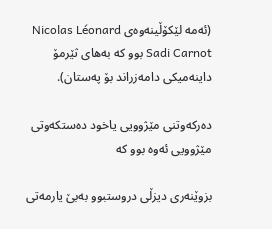(ئەمە لێکۆڵینەوەی Nicolas Léonard Sadi Carnot بوو کە بەھای ثێرمۆ داینەمیکی دامەزراند بۆ پەستان).

دەرکەوتنی مێژوویی یاخود دەستکەوتی مێژوویی ئەوە بوو کە

بزوێنەری دیزڵی دروستبوو بەبێ یارمەتی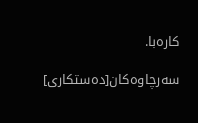کارەبا.

سەرچاوەکان[دەستکاری]